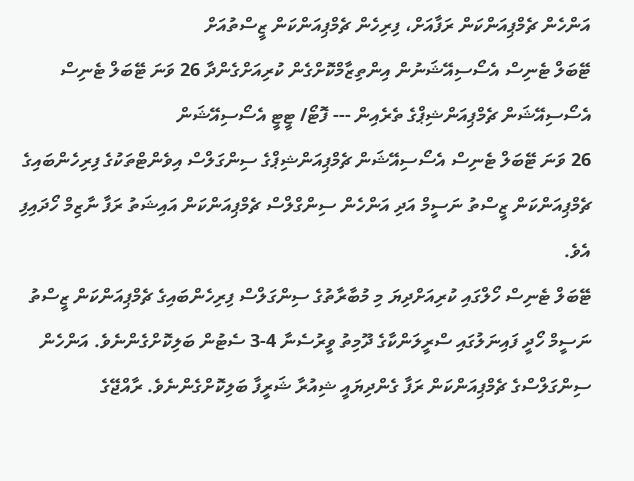އަންހެން ޗެމްޕިއަންކަން ރަފާއަށް، ފިރިހެން ޗެމްޕިއަންކަން ޒީސްތުއަށް
ޓޭބަލް ޓެނިސް އެސޯސިއޭޝަނުން އިންތިޒާމްކޮށްގެން ކުރިއަށްގެންދާ 26 ވަނަ ޓޭބަލް ޓެނިސް އެސޯސިއޭޝަން ޗެމްޕިއަންޝިޕްގެ ތެރެއިން --- ފޮޓޯ/ ޓީޓީ އެސޯސިއޭޝަން
26 ވަނަ ޓޭބަލް ޓެނިސް އެސޯސިއޭޝަން ޗެމްޕިއަންޝިޕްގެ ސިންގަލްސް އިވެންޓްތަކުގެ ފިރިހެންބައިގެ ޗެމްޕިއަންކަން ޒީސްތު ނަސީމް އަދި އަންހެން ސިންގްލްސް ޗެމްޕިއަންކަން އައިޝަތު ރަފާ ނާޒިމް ހޯދައިފި އެވެ.
ޓޭބަލް ޓެނިސް ހޯލްގައި ކުރިއަށްދިޔަ މި މުބާރާތުގެ ސިންގަލްސް ފިރިހެންބައިގެ ޗެމްޕިއަންކަން ޒީސްތު ނަސީމް ހޯދީ ފައިނަލުގައި ސްރީލަންކާގެ ދޫމިތު ވީރުސެނާ 4-3 ސެޓުން ބަލިކޮށްގެންނެވެ. އަންހެން ސިންގަލްސްގެ ޗެމްޕިއަންކަން ރަފާ ގެންދިޔައީ ޝިއުރާ ޝަރީފާ ބަލިކޮށްގެންނެވެ. ރާއްޖޭގެ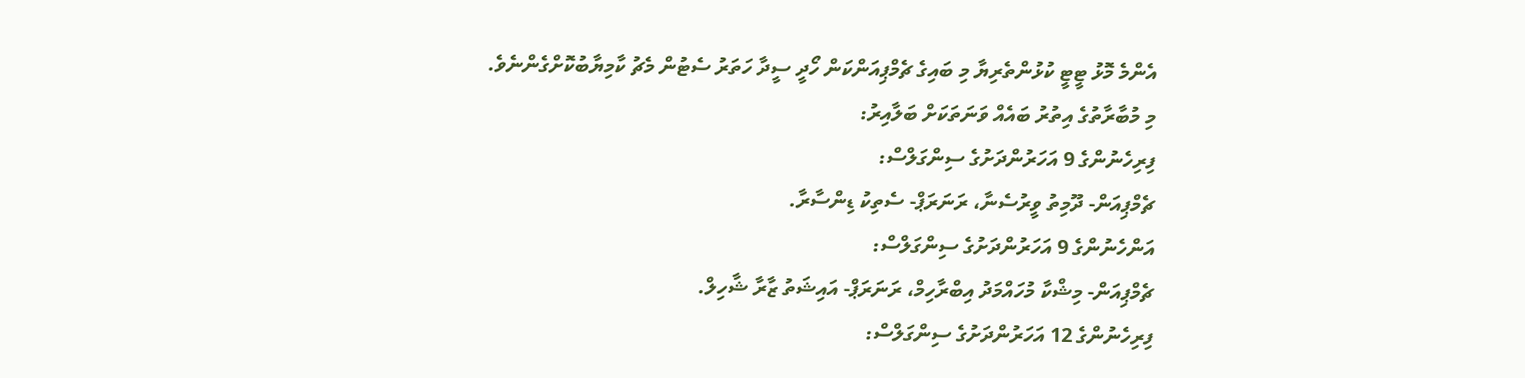އެންމެ މޮޅު ޓީޓީ ކުޅުންތެރިޔާ މި ބައިގެ ޗެމްޕިއަންކަން ހޯދީ ސީދާ ހަތަރު ސެޓުން މެޗު ކާމިޔާބުކޮށްގެންނެވެ.
މި މުބާރާތުގެ އިތުރު ބައެއް ވަނަތަކަށް ބަލާއިރު:
ފިރިހެނުންގެ 9 އަހަރުންދަށުގެ ސިންގަލްސް:
ޗެމްޕިއަން- ދޫމިތު ވީރުސެނާ، ރަނަރަޕް- ސެތިކު ޑިންސާރާ.
އަންހެނުންގެ 9 އަހަރުންދަށުގެ ސިންގަލްސް:
ޗެމްޕިއަން- މިޝްކާ މުހައްމަދު އިބްރާހިމް، ރަނަރަޕް- އައިޝަތު ޒާރާ ޝާހިލް.
ފިރިހެނުންގެ 12 އަހަރުންދަށުގެ ސިންގަލްސް: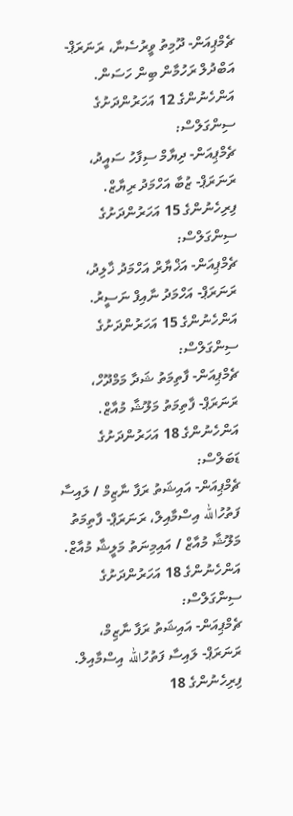ޗެމްޕިއަން- ދޫމިތު ވީރުސެނާ، ރަނަރަޕް- އަބްދުލް ރަހުމާން ބިން ހަސަން.
އަންހެނުންގެ 12 އަހަރުންދަށުގެ ސިންގަލްސް:
ޗެމްޕިއަން- ދިޔާމް ސިފާހު ސައީދު، ރަނަރަޕް- ޒުބާ އަހްމަދު ރިޔާޒް.
ފިރިހެނުންގެ 15 އަހަރުންދަށުގެ ސިންގަލްސް:
ޗެމްޕިއަން- އަޚްޔާރް އަހްމަދު ޚާލިދު، ރަނަރަޕް- އަހްމަދު ނާއިފް ނަސީރު.
އަންހެނުންގެ 15 އަހަރުންދަށުގެ ސިންގަލްސް:
ޗެމްޕިއަން- ފާތިމަތު ޝަދާ މަމްދޫހް، ރަނަރަޕް- ފާތިމަތު މަލޫޝާ މުއާޒް.
އަންހެނުންގެ 18 އަހަރުންދަށުގެ ޑަބަލްސް:
ޗެމްޕިއަން- އައިޝަތު ރަފާ ނާޒިމް / ލައިސާ ފަތުހުالله އިސްމާއިލް، ރަނަރަޕް- ފާތިމަތު މަލޫޝާ މުއާޒް / އައިމިނަތު މަލީޝާ މުއާޒް.
އަންހެނުންގެ 18 އަހަރުންދަށުގެ ސިންގަލްސް:
ޗެމްޕިއަން- އައިޝަތު ރަފާ ނާޒިމް، ރަނަރަޕް- ލައިސާ ފަތުހުالله އިސްމާއިލް.
ފިރިހެނުންގެ 18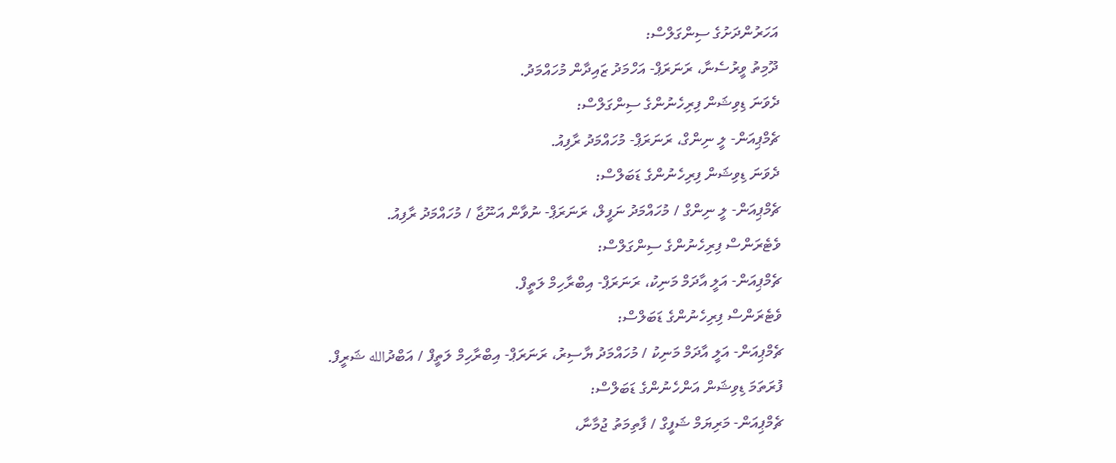އަހަރުންދަށުގެ ސިންގަލްސް:
ދޫމިތު ވީރުސެނާ، ރަނަރަޕް- އަހްމަދު ޒައިދާން މުހައްމަދު.
ދެވަނަ ޑިވިޝަން ފިރިހެނުންގެ ސިންގަލްސް:
ޗެމްޕިއަން- ލީ ނިންގް، ރަނަރަޕް- މުހައްމަދު ރާފިއު.
ދެވަނަ ޑިވިޝަން ފިރިހެނުންގެ ޑަބަލްސް:
ޗެމްޕިއަން- ލީ ނިންގް / މުހައްމަދު ނަފީލް، ރަނަރަޕް- ނުވާން އަނޫޖާ / މުހައްމަދު ރާފިއު.
ވެޓެރަންސް ފިރިހެނުންގެ ސިންގަލްސް:
ޗެމްޕިއަން- އަލީ އާދަމް މަނިކު، ރަނަރަޕް- އިބްރާހިމް ލަތީފް.
ވެޓެރަންސް ފިރިހެނުންގެ ޑަބަލްސް:
ޗެމްޕިއަން- އަލީ އާދަމް މަނިކު / މުހައްމަދު ޔާސިރު، ރަނަރަޕް- އިބްރާހިމް ލަތީފް / އަބްދުالله ޝަރީފް.
ފުރަތަމަ ޑިވިޝަން އަންހެނުންގެ ޑަބަލްސް:
ޗެމްޕިއަން- މަރިޔަމް ޝަފީގް / ފާތިމަތު ޖުމާނާ،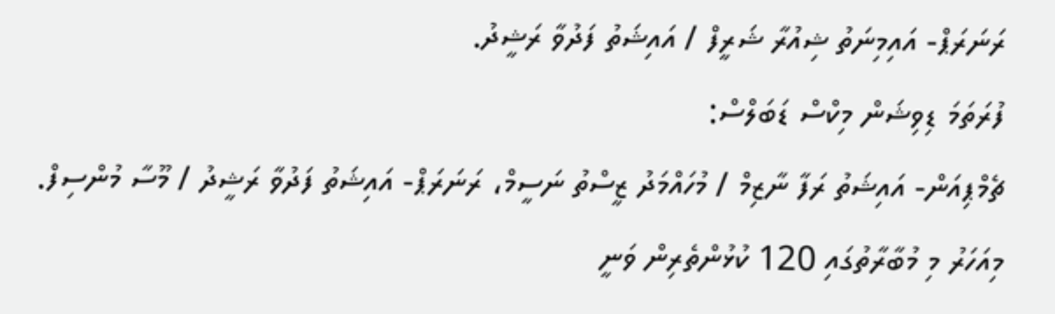ރަނަރަޕް- އައިމިނަތު ޝިއުރާ ޝަރީފް / އައިޝަތު ފަދުވާ ރަޝީދު.
ފުރަތަމަ ޑިވިޝަން މިކްސް ޑަބަލްސް:
ޗެމްޕިއަން- އައިޝަތު ރަފާ ނާޒިމް / މުހައްމަދު ޒީސްތު ނަސީމް، ރަނަރަޕް- އައިޝަތު ފަދުވާ ރަޝީދު / މޫސާ މުންސިފް.
މިއަހަރު މި މުބާރާތުގައި 120 ކުޅުންތެރިން ވަނީ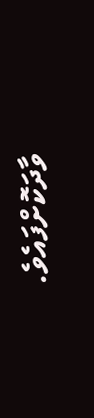ވާދަކޮށްފައެވެ.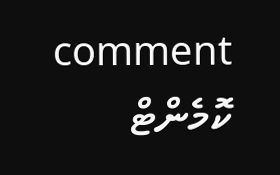comment ކޮމެންޓް